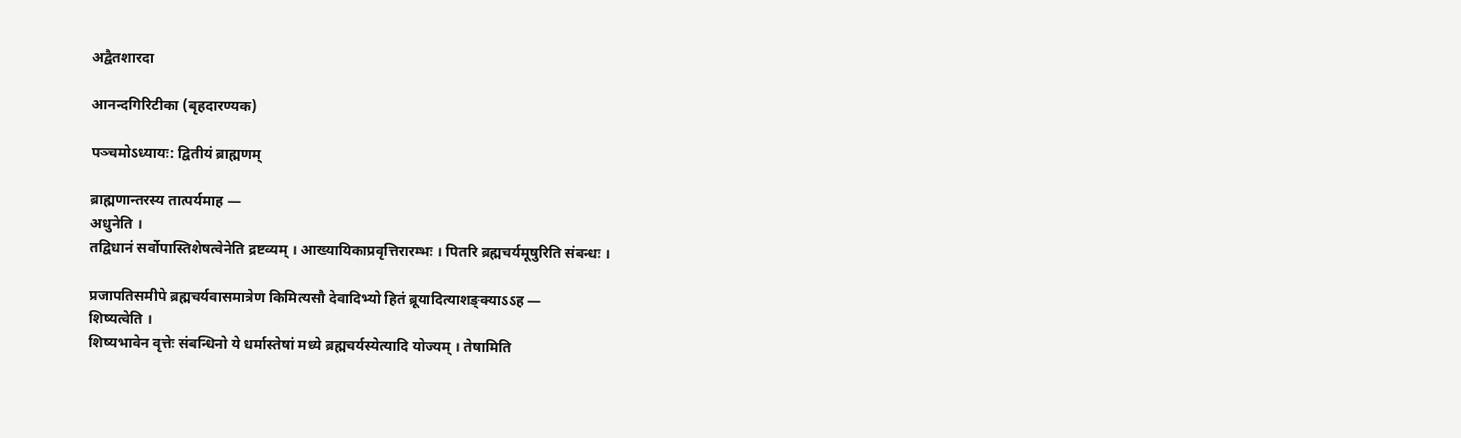अद्वैतशारदा

आनन्दगिरिटीका (बृहदारण्यक)

पञ्चमोऽध्यायः: द्वितीयं ब्राह्मणम्

ब्राह्मणान्तरस्य तात्पर्यमाह —
अधुनेति ।
तद्विधानं सर्वोपास्तिशेषत्वेनेति द्रष्टव्यम् । आख्यायिकाप्रवृत्तिरारम्भः । पितरि ब्रह्मचर्यमूषुरिति संबन्धः ।

प्रजापतिसमीपे ब्रह्मचर्यवासमात्रेण किमित्यसौ देवादिभ्यो हितं ब्रूयादित्याशङ्क्याऽऽह —
शिष्यत्वेति ।
शिष्यभावेन वृत्तेः संबन्धिनो ये धर्मास्तेषां मध्ये ब्रह्मचर्यस्येत्यादि योज्यम् । तेषामिति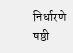निर्धारणे षष्ठी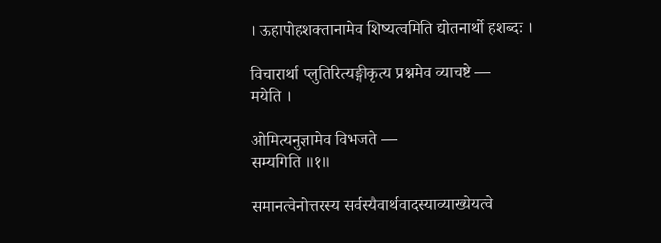। ऊहापोहशक्तानामेव शिष्यत्वमिति द्योतनार्थो हशब्दः ।

विचारार्था प्लुतिरित्यङ्गीकृत्य प्रश्नमेव व्याचष्टे —
मयेति ।

ओमित्यनुज्ञामेव विभजते —
सम्यगिति ॥१॥

समानत्वेनोत्तरस्य सर्वस्यैवार्थवादस्याव्याख्येयत्वे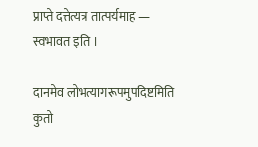प्राप्ते दत्तेत्यत्र तात्पर्यमाह —
स्वभावत इति ।

दानमेव लोभत्यागरूपमुपदिष्टमिति कुतो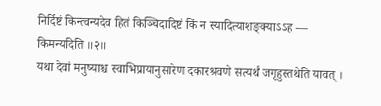निर्दिष्टं किन्त्वन्यदेव हितं किञ्चिदादिष्टं किं न स्यादित्याशङ्क्याऽऽह —
किमन्यदिति ॥२॥
यथा देवां मनुष्याश्च स्वाभिप्रायानुसारेण दकारश्रवणे सत्यर्थं जगृहुस्तथेति यावत् ।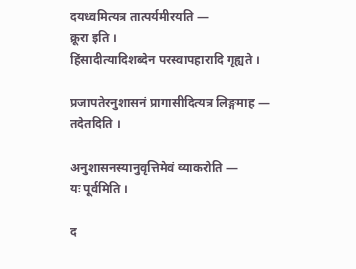दयध्वमित्यत्र तात्पर्यमीरयति —
क्रूरा इति ।
हिंसादीत्यादिशब्देन परस्वापहारादि गृह्यते ।

प्रजापतेरनुशासनं प्रागासीदित्यत्र लिङ्गमाह —
तदेतदिति ।

अनुशासनस्यानुवृत्तिमेवं व्याकरोति —
यः पूर्वमिति ।

द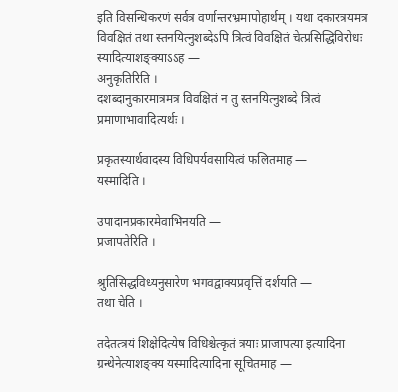इति विसन्धिकरणं सर्वत्र वर्णान्तरभ्रमापोहार्थम् । यथा दकारत्रयमत्र विवक्षितं तथा स्तनयित्नुशब्देऽपि त्रित्वं विवक्षितं चेत्प्रसिद्धिविरोधः स्यादित्याशङ्क्याऽऽह —
अनुकृतिरिति ।
दशब्दानुकारमात्रमत्र विवक्षितं न तु स्तनयित्नुशब्दे त्रित्वं प्रमाणाभावादित्यर्थः ।

प्रकृतस्यार्थवादस्य विधिपर्यवसायित्वं फलितमाह —
यस्मादिति ।

उपादानप्रकारमेवाभिनयति —
प्रजापतेरिति ।

श्रुतिसिद्धविध्यनुसारेण भगवद्वाक्यप्रवृत्तिं दर्शयति —
तथा चेति ।

तदेतत्त्रयं शिक्षेदित्येष विधिश्चेत्कृतं त्रयाः प्राजापत्या इत्यादिना ग्रन्थेनेत्याशङ्क्य यस्मादित्यादिना सूचितमाह —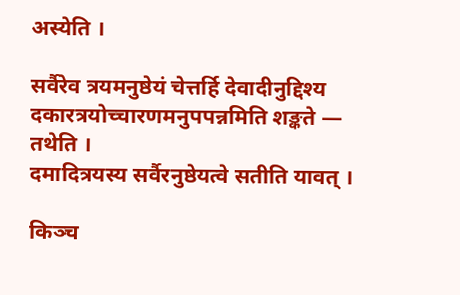अस्येति ।

सर्वैरेव त्रयमनुष्ठेयं चेत्तर्हि देवादीनुद्दिश्य दकारत्रयोच्चारणमनुपपन्नमिति शङ्कते —
तथेति ।
दमादित्रयस्य सर्वैरनुष्ठेयत्वे सतीति यावत् ।

किञ्च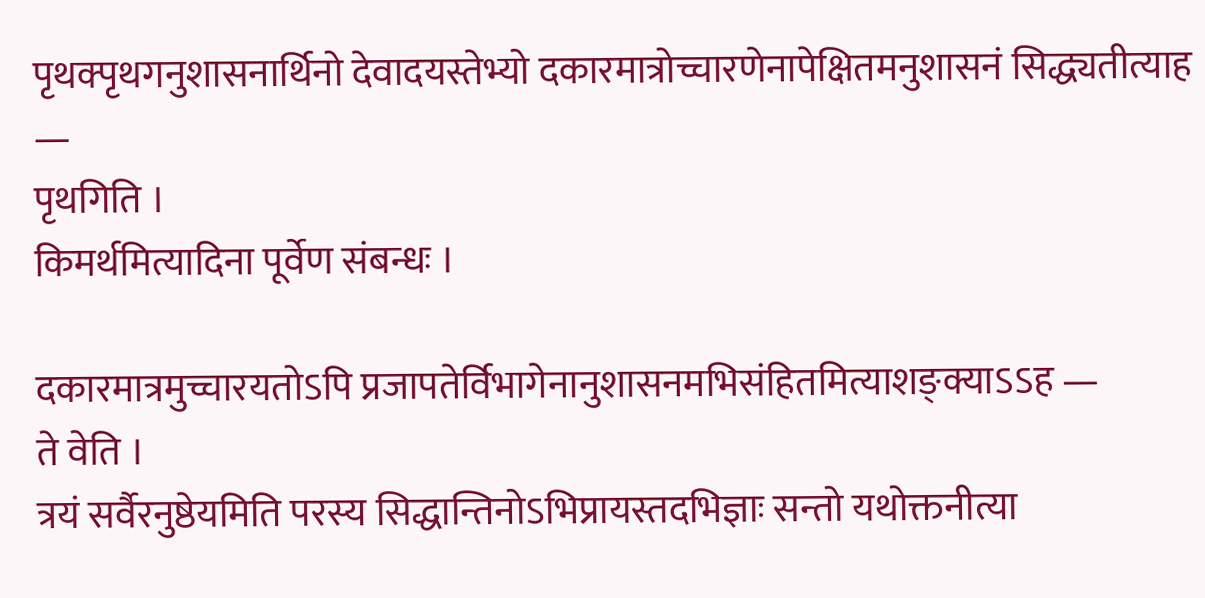पृथक्पृथगनुशासनार्थिनो देवादयस्तेभ्यो दकारमात्रोच्चारणेनापेक्षितमनुशासनं सिद्ध्यतीत्याह —
पृथगिति ।
किमर्थमित्यादिना पूर्वेण संबन्धः ।

दकारमात्रमुच्चारयतोऽपि प्रजापतेर्विभागेनानुशासनमभिसंहितमित्याशङ्क्याऽऽह —
ते वेति ।
त्रयं सर्वैरनुष्ठेयमिति परस्य सिद्धान्तिनोऽभिप्रायस्तदभिज्ञाः सन्तो यथोक्तनीत्या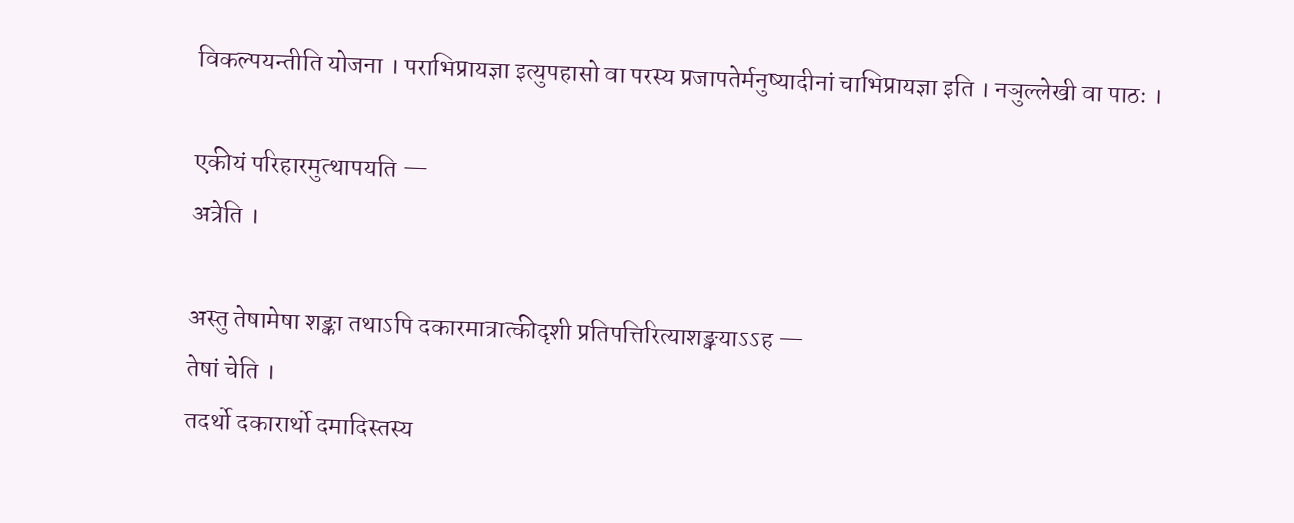विकल्पयन्तीति योजना । पराभिप्रायज्ञा इत्युपहासो वा परस्य प्रजापतेर्मनुष्यादीनां चाभिप्रायज्ञा इति । नञुल्लेखी वा पाठः ।

एकीयं परिहारमुत्थापयति —
अत्रेति ।

अस्तु तेषामेषा शङ्का तथाऽपि दकारमात्रात्कीदृशी प्रतिपत्तिरित्याशङ्क्याऽऽह —
तेषां चेति ।
तदर्थो दकारार्थो दमादिस्तस्य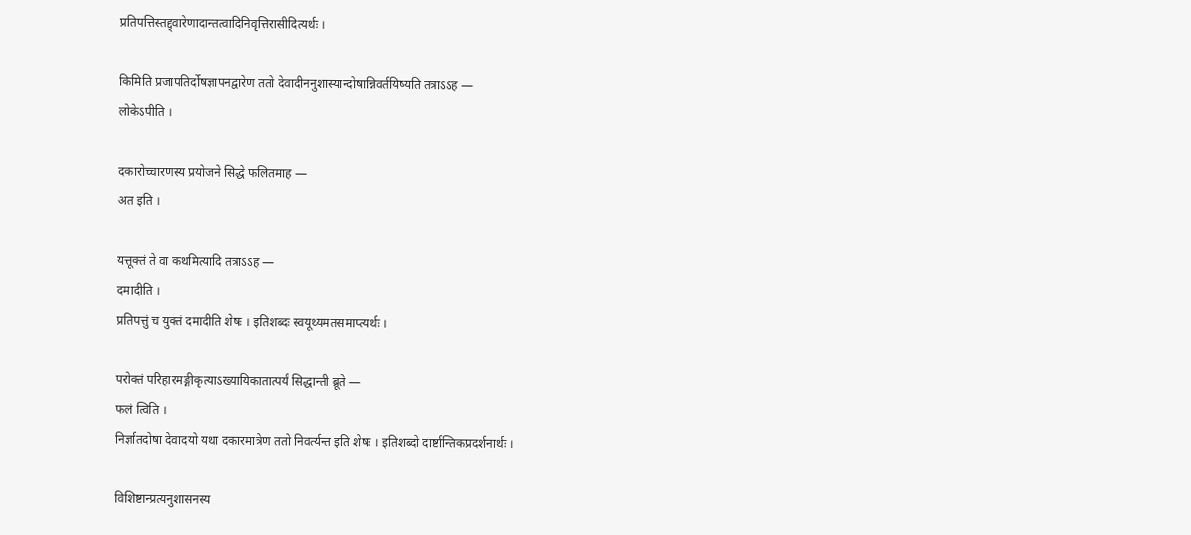प्रतिपत्तिस्तद्द्वारेणादान्तत्वादिनिवृत्तिरासीदित्यर्थः ।

किमिति प्रजापतिर्दोषज्ञापनद्वारेण ततो देवादीननुशास्यान्दोषान्निवर्तयिष्यति तत्राऽऽह —
लोकेऽपीति ।

दकारोच्चारणस्य प्रयोजने सिद्धे फलितमाह —
अत इति ।

यत्तूक्तं ते वा कथमित्यादि तत्राऽऽह —
दमादीति ।
प्रतिपत्तुं च युक्तं दमादीति शेषः । इतिशब्दः स्वयूथ्यमतसमाप्त्यर्थः ।

परोक्तं परिहारमङ्गीकृत्याऽख्यायिकातात्पर्यं सिद्धान्ती ब्रूते —
फलं त्विति ।
निर्ज्ञातदोषा देवादयो यथा दकारमात्रेण ततो निवर्त्यन्त इति शेषः । इतिशब्दो दार्ष्टान्तिकप्रदर्शनार्थः ।

विशिष्टान्प्रत्यनुशासनस्य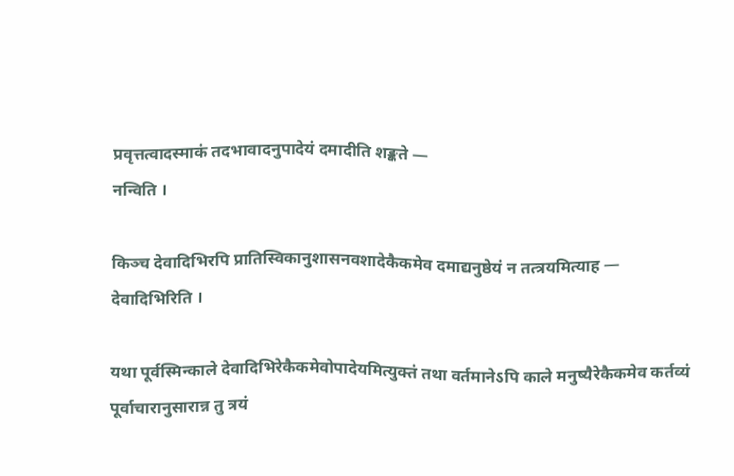प्रवृत्तत्वादस्माकं तदभावादनुपादेयं दमादीति शङ्कते —
नन्विति ।

किञ्च देवादिभिरपि प्रातिस्विकानुशासनवशादेकैकमेव दमाद्यनुष्ठेयं न तत्त्रयमित्याह —
देवादिभिरिति ।

यथा पूर्वस्मिन्काले देवादिभिरेकैकमेवोपादेयमित्युक्तं तथा वर्तमानेऽपि काले मनुष्यैरेकैकमेव कर्तव्यं पूर्वाचारानुसारान्न तु त्रयं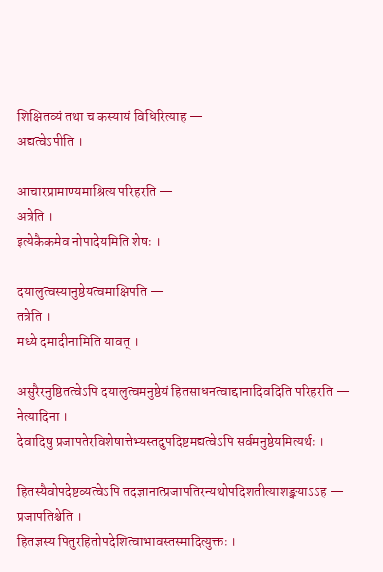शिक्षितव्यं तथा च कस्यायं विधिरित्याह —
अद्यत्वेऽपीति ।

आचारप्रामाण्यमाश्रित्य परिहरति —
अत्रेति ।
इत्येकैकमेव नोपादेयमिति शेषः ।

दयालुत्वस्यानुष्ठेयत्वमाक्षिपति —
तत्रेति ।
मध्ये दमादीनामिति यावत् ।

असुरैरनुष्ठितत्वेऽपि दयालुत्वमनुष्ठेयं हितसाधनत्वाद्दानादिवदिति परिहरति —
नेत्यादिना ।
देवादिषु प्रजापतेरविशेषात्तेभ्यस्तदुपदिष्टमद्यत्वेऽपि सर्वमनुष्ठेयमित्यर्थः ।

हितस्यैवोपदेष्टव्यत्वेऽपि तदज्ञानात्प्रजापतिरन्यथोपदिशतीत्याशङ्क्याऽऽह —
प्रजापतिश्चेति ।
हितज्ञस्य पितुरहितोपदेशित्वाभावस्तस्मादित्युक्तः ।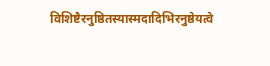विशिष्टैरनुष्ठितस्यास्मदादिभिरनुष्ठेयत्वे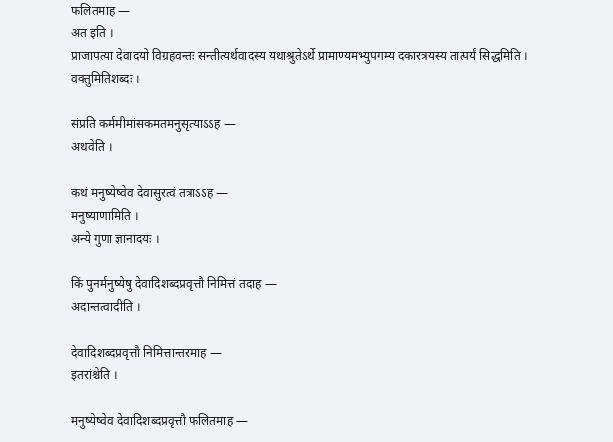फलितमाह —
अत इति ।
प्राजापत्या देवादयो विग्रहवन्तः सन्तीत्यर्थवादस्य यथाश्रुतेऽर्थे प्रामाण्यमभ्युपगम्य दकारत्रयस्य तात्पर्यं सिद्धमिति । वक्तुमितिशब्दः ।

संप्रति कर्ममीमांसकमतमनुसृत्याऽऽह —
अथवेति ।

कथं मनुष्येष्वेव देवासुरत्वं तत्राऽऽह —
मनुष्याणामिति ।
अन्ये गुणा ज्ञानादयः ।

किं पुनर्मनुष्येषु देवादिशब्दप्रवृत्तौ निमित्तं तदाह —
अदान्तत्वादीति ।

देवादिशब्दप्रवृत्तौ निमित्तान्तरमाह —
इतरांश्चेति ।

मनुष्येष्वेव देवादिशब्दप्रवृत्तौ फलितमाह —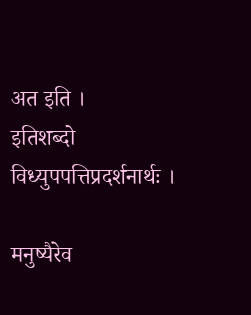अत इति ।
इतिशब्दो विध्युपपत्तिप्रदर्शनार्थः ।

मनुष्यैरेव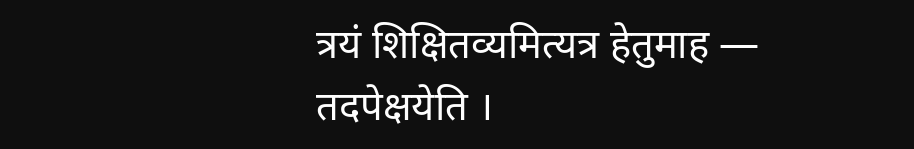त्रयं शिक्षितव्यमित्यत्र हेतुमाह —
तदपेक्षयेति ।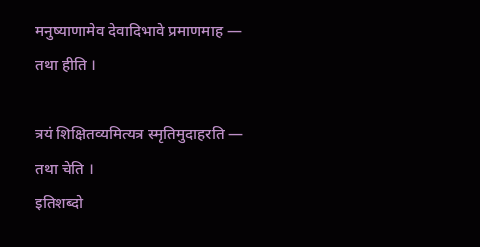मनुष्याणामेव देवादिभावे प्रमाणमाह —
तथा हीति ।

त्रयं शिक्षितव्यमित्यत्र स्मृतिमुदाहरति —
तथा चेति ।
इतिशब्दो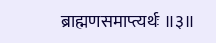ब्राह्मणसमाप्त्यर्थः ॥३॥